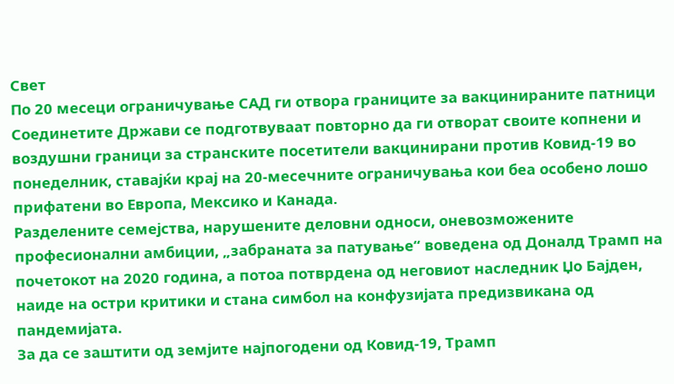Свет
По 20 месеци ограничување САД ги отвора границите за вакцинираните патници
Соединетите Држави се подготвуваат повторно да ги отворат своите копнени и воздушни граници за странските посетители вакцинирани против Ковид-19 во понеделник, ставајќи крај на 20-месечните ограничувања кои беа особено лошо прифатени во Европа, Мексико и Канада.
Разделените семејства, нарушените деловни односи, оневозможените професионални амбиции, „забраната за патување“ воведена од Доналд Трамп на почетокот на 2020 година, а потоа потврдена од неговиот наследник Џо Бајден, наиде на остри критики и стана симбол на конфузијата предизвикана од пандемијата.
За да се заштити од земјите најпогодени од Ковид-19, Трамп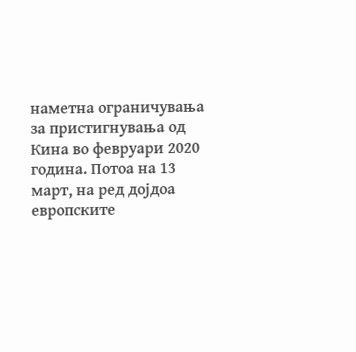наметна ограничувања за пристигнувања од Кина во февруари 2020 година. Потоа на 13 март, на ред дојдоа европските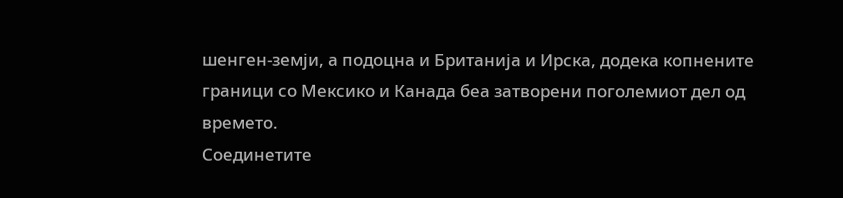шенген-земји, а подоцна и Британија и Ирска, додека копнените граници со Мексико и Канада беа затворени поголемиот дел од времето.
Соединетите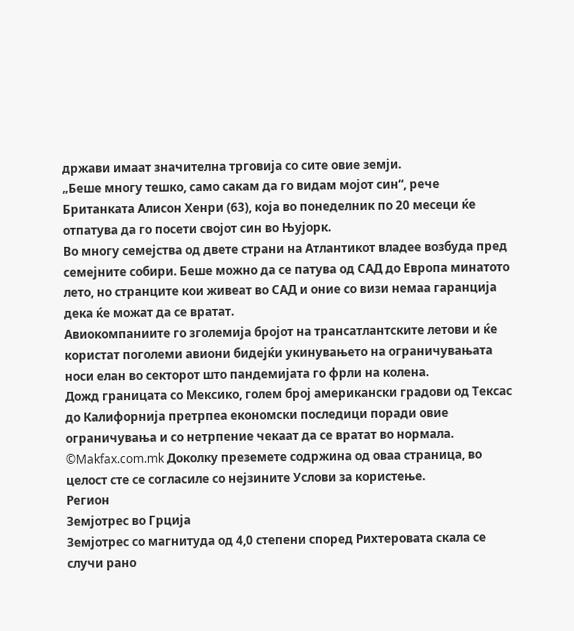држави имаат значителна трговија со сите овие земји.
„Беше многу тешко, само сакам да го видам мојот син“, рече Британката Алисон Хенри (63), која во понеделник по 20 месеци ќе отпатува да го посети својот син во Њујорк.
Во многу семејства од двете страни на Атлантикот владее возбуда пред семејните собири. Беше можно да се патува од САД до Европа минатото лето, но странците кои живеат во САД и оние со визи немаа гаранција дека ќе можат да се вратат.
Авиокомпаниите го зголемија бројот на трансатлантските летови и ќе користат поголеми авиони бидејќи укинувањето на ограничувањата носи елан во секторот што пандемијата го фрли на колена.
Дожд границата со Мексико, голем број американски градови од Тексас до Калифорнија претрпеа економски последици поради овие ограничувања и со нетрпение чекаат да се вратат во нормала.
©Makfax.com.mk Доколку преземете содржина од оваа страница, во целост сте се согласиле со нејзините Услови за користење.
Регион
Земјотрес во Грција
Земјотрес со магнитуда од 4,0 степени според Рихтеровата скала се случи рано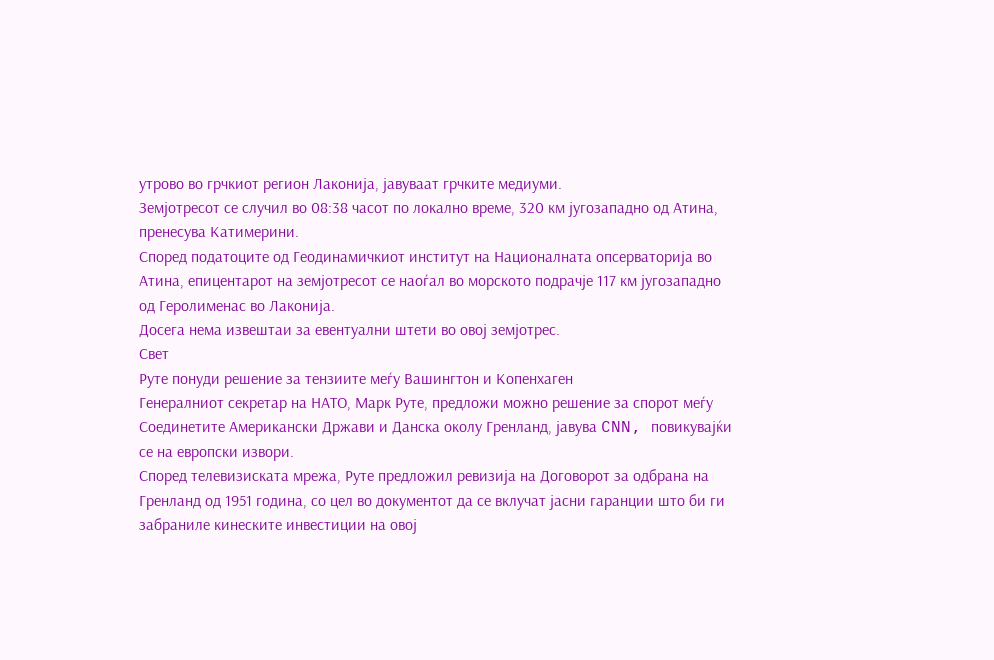утрово во грчкиот регион Лаконија, јавуваат грчките медиуми.
Земјотресот се случил во 08:38 часот по локално време, 320 км југозападно од Атина, пренесува Катимерини.
Според податоците од Геодинамичкиот институт на Националната опсерваторија во Атина, епицентарот на земјотресот се наоѓал во морското подрачје 117 км југозападно од Геролименас во Лаконија.
Досега нема извештаи за евентуални штети во овој земјотрес.
Свет
Руте понуди решение за тензиите меѓу Вашингтон и Копенхаген
Генералниот секретар на НАТО, Марк Руте, предложи можно решение за спорот меѓу Соединетите Американски Држави и Данска околу Гренланд, јавува CNN, повикувајќи се на европски извори.
Според телевизиската мрежа, Руте предложил ревизија на Договорот за одбрана на Гренланд од 1951 година, со цел во документот да се вклучат јасни гаранции што би ги забраниле кинеските инвестиции на овој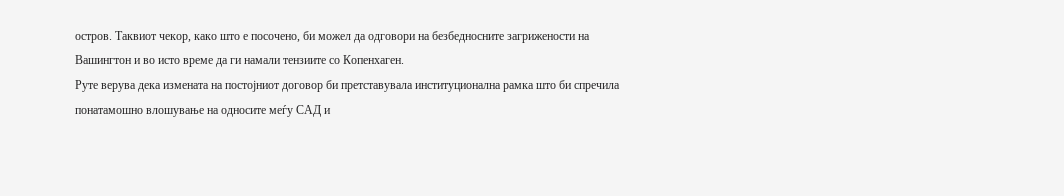остров. Таквиот чекор, како што е посочено, би можел да одговори на безбедносните загрижености на Вашингтон и во исто време да ги намали тензиите со Копенхаген.
Руте верува дека измената на постојниот договор би претставувала институционална рамка што би спречила понатамошно влошување на односите меѓу САД и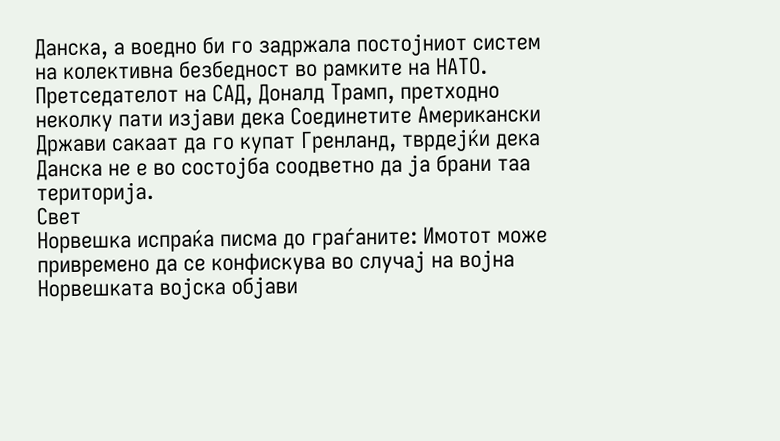Данска, а воедно би го задржала постојниот систем на колективна безбедност во рамките на НАТО.
Претседателот на САД, Доналд Трамп, претходно неколку пати изјави дека Соединетите Американски Држави сакаат да го купат Гренланд, тврдејќи дека Данска не е во состојба соодветно да ја брани таа територија.
Свет
Норвешка испраќа писма до граѓаните: Имотот може привремено да се конфискува во случај на војна
Норвешката војска објави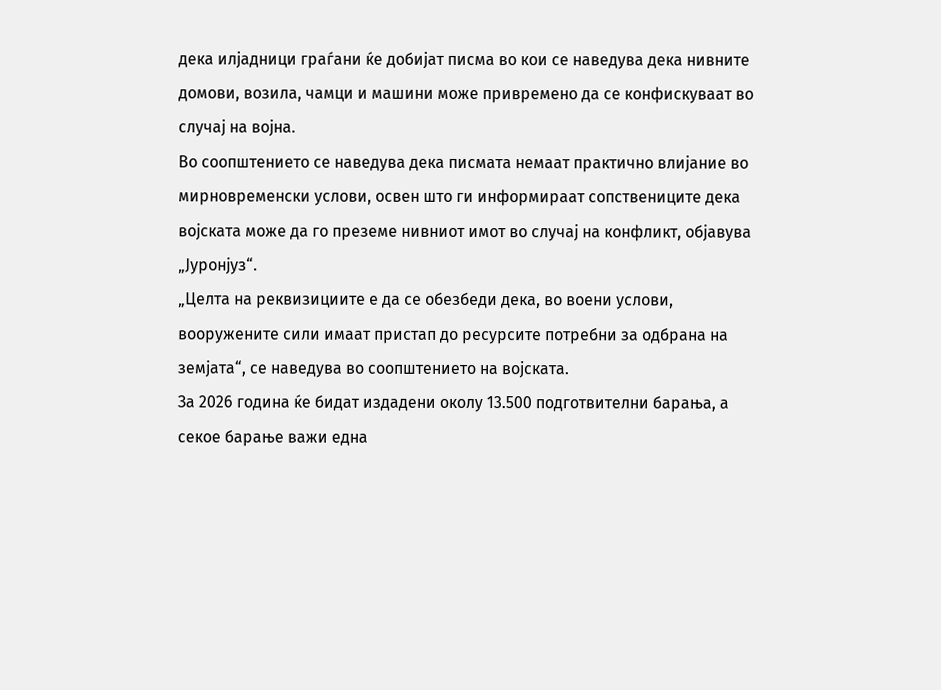дека илјадници граѓани ќе добијат писма во кои се наведува дека нивните домови, возила, чамци и машини може привремено да се конфискуваат во случај на војна.
Во соопштението се наведува дека писмата немаат практично влијание во мирновременски услови, освен што ги информираат сопствениците дека војската може да го преземе нивниот имот во случај на конфликт, објавува „Јуронјуз“.
„Целта на реквизициите е да се обезбеди дека, во воени услови, вооружените сили имаат пристап до ресурсите потребни за одбрана на земјата“, се наведува во соопштението на војската.
За 2026 година ќе бидат издадени околу 13.500 подготвителни барања, а секое барање важи една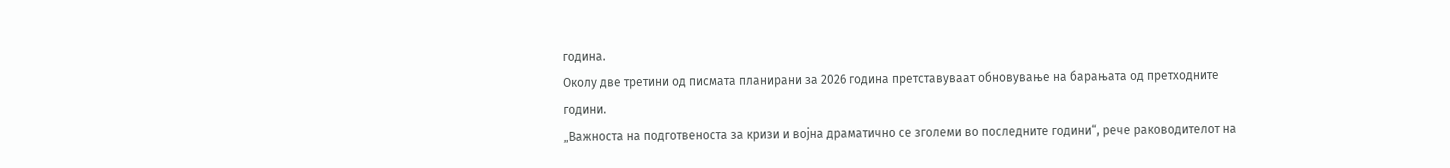година.
Околу две третини од писмата планирани за 2026 година претставуваат обновување на барањата од претходните години.
„Важноста на подготвеноста за кризи и војна драматично се зголеми во последните години“, рече раководителот на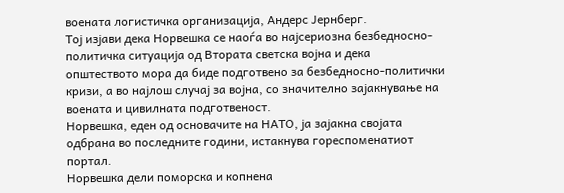воената логистичка организација, Андерс Јернберг.
Тој изјави дека Норвешка се наоѓа во најсериозна безбедносно-политичка ситуација од Втората светска војна и дека општеството мора да биде подготвено за безбедносно-политички кризи, а во најлош случај за војна, со значително зајакнување на воената и цивилната подготвеност.
Норвешка, еден од основачите на НАТО, ја зајакна својата одбрана во последните години, истакнува гореспоменатиот портал.
Норвешка дели поморска и копнена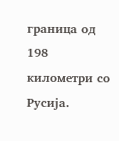граница од 198 километри со Русија.